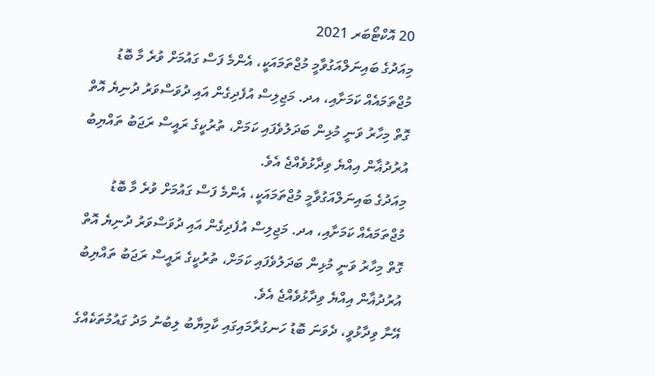20 އޮކްޓޯބަރ 2021
މިއަދުގެ ބައިނަލްއަގުވާމީ މުޖްތަމައަކީ، އެންމެ ފަސް ގައުމަށް ވުރެ މާ ބޮޑު މުޖްތަމައެއް ކަމަށާއި، އދ. މަޖިލިސް އުފެދިގެން އައި ދުވަސްވަރު ދުނިޔެ އޮތް ގޮތް މިހާރު ވަނީ މުޅިން ބަދަލުވެފައި ކަމަށް، ތުރުކީގެ ރައީސް ރަޖަބު ތައްޔިބު އުރުދުޣާން އިއްޔެ ވިދާޅުވެއްޖެ އެވެ.
މިއަދުގެ ބައިނަލްއަގުވާމީ މުޖްތަމައަކީ، އެންމެ ފަސް ގައުމަށް ވުރެ މާ ބޮޑު މުޖްތަމައެއް ކަމަށާއި، އދ. މަޖިލިސް އުފެދިގެން އައި ދުވަސްވަރު ދުނިޔެ އޮތް ގޮތް މިހާރު ވަނީ މުޅިން ބަދަލުވެފައި ކަމަށް، ތުރުކީގެ ރައީސް ރަޖަބު ތައްޔިބު އުރުދުޣާން އިއްޔެ ވިދާޅުވެއްޖެ އެވެ.
އޭނާ ވިދާޅުވީ، ދެވަނަ ބޮޑު ހަނގުރާމައިގައި ކާމިޔާބު ލިބުނު މަދު ގައުމުތަކެއްގެ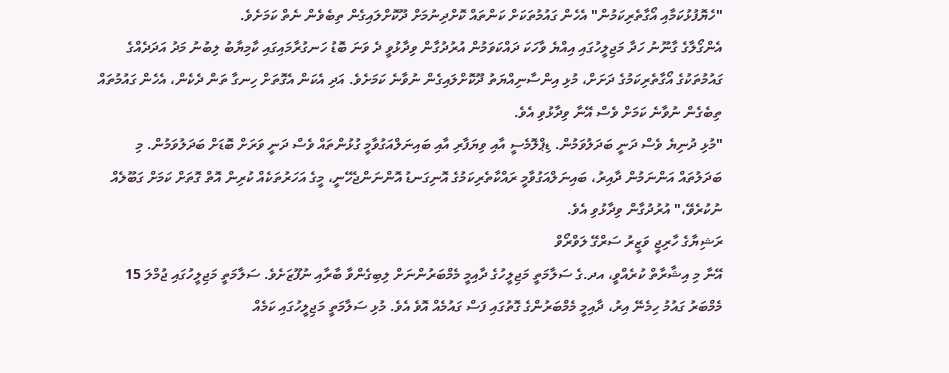"ހެޔޮފުޅުކަމާއި އޯގާތެރިކަމުން" އެހެން ގައުމުތަކަށް ކަންތައް ކޮށްދިނުމަށް ދޫކޮށްލައިގެން ތިބެވެން ނެތް ކަމަށެވެ.
އެންގޯލާގެ ގާނޫނު ހަދާ މަޖިލީހުގައި އިއްޔެ ވާހަކަ ދައްކަވަމުން އުރުދުގާން ވިދާޅުވީ ދެ ވަނަ ބޮޑު ހަނގުރާމައިގައި ކާމިޔާބު ލިބުނު މަދު އަދަދެއްގެ ގައުމުތަކުގެ އޯގާތެރިކަމުގެ ދަށަށް، މުޅި އިންސާނިއްޔަތު ދޫކޮށްލައިގެން ނުވާނެ ކަމަށެވެ. އަދި އެކަން އެގޮތަށް ހިނގާ ތަން ދެކެން، އެހެން ގައުމުތައް ތިބެގެން ނުވާނެ ކަމަށް ވެސް އޭނާ ވިދާޅުވި އެވެ.
"މުޅި ދުނިޔެ ވެސް ދަނީ ބަދަލުވަމުން. ޑިޕްލޮމެސީ އާއި ވިޔަފާރި އާއި ބައިނަލްއަގުވާމީ ގުޅުންތައް ވެސް ދަނީ ވަރަށް ބޮޑަށް ބަދަލުވަމުން. މި ބަދަލުތައް އަންނަމުން ދާއިރު، ބައިނަލްއަގުވާމީ ރައްކާތެރިކަމުގެ އޮނިގަނޑު އޮންނަންޖެހޭނީ، މީގެ އަހަރުތަކެއް ކުރިން އޮތް ގޮތަށް ކަމަށް ގަބޫލެއް ނުކުރެވޭ،" އުރުދުގާން ވިދާޅުވި އެވެ.
ރަޝިޔާގެ ހާރިޖީ ވަޒީރު ސަރްގޭ ލަވްރޯވް
އޭނާ މި އިޝާރާތް ކުރެއްވީ، އދ.ގެ ސަލާމަތީ މަޖިލީހުގެ ދާއިމީ މެމްބަރުންނަށް ލިބިގެންވާ ބާރާއި ނުފޫޒަށެވެ. ސަލާމަތީ މަޖިލީހުގައި ޖުމްލަ 15 މެމްބަރު ގައުމު ހިމެނޭ އިރު، ދާއިމީ މެމްބަރުންގެ ގޮތުގައި ފަސް ގައުމެއް އޮވެ އެވެ. މުޅި ސަލާމަތީ މަޖިލީހުގައި ކަމެއް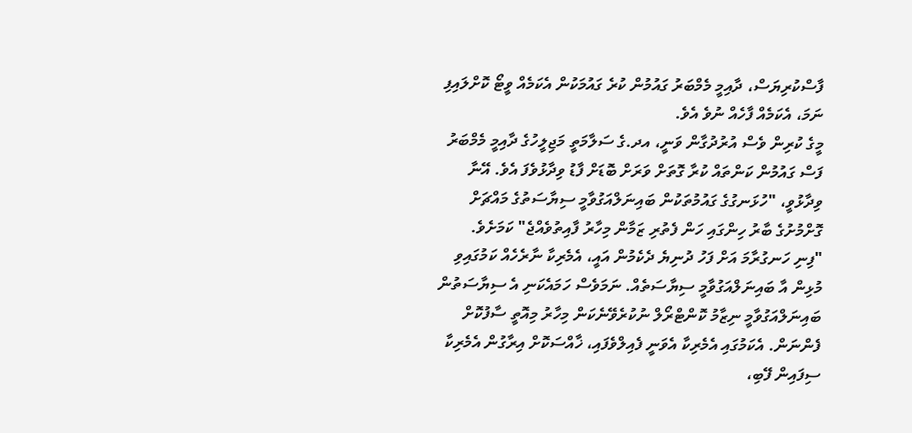ފާސްކުރިޔަސް، ދާއިމީ މެމްބަރު ގައުމުން ކުރެ ގައުމަކުން އެކަމެއް ވީޓޯ ކޮށްލައިފި ނަމަ، އެކަމެއް ފާހެއް ނުވެ އެވެ.
މީގެ ކުރިން ވެސް އުރުދުގާން ވަނީ، އދ.ގެ ސަލާމަތީ މަޖިލީހުގެ ދާއިމީ މެމްބަރު ފަސް ގައުމުން ކަންތައް ކުރާ ގޮތަށް ވަރަށް ބޮޑަށް ފާޑު ވިދާޅުވެފަ އެވެ. އޭނާ ވިދާޅުވީ، "ހުޅަނގުގެ ގައުމުތަކުން ބައިނަލްއަގުވާމީ ސިޔާސަތުގެ މައްޗަށް ގޮށްމުށުގެ ބާރު ހިންގައި ހަން ފެތުރި ޒަމާން މިހާރު ފާއިތުވެއްޖެ" ކަމަށެވެ.
"ފިނި ހަނގުރާމަ އަށް ފަހު ދުނިޔެ ދެކެމުން އައީ، އެމެރިކާ ނާރެހެއް ކަމުގައިވި މުޅިން އާ ބައިނަލްއަގުވާމީ ސިޔާސަތެއް. ނަމަވެސް ހަމައެކަނި އެ ސިޔާސަތުން ބައިނަލްއަގުވާމީ ނިޒާމު ކޮންޓްރޯލް ނުކުރެވޭނެކަން މިހާރު މިއޮތީ ސާފުކޮށް ފެންނަން. އެކަމުގައި އެމެރިކާ އެވަނީ ފެއިލްވެފައި، ޚާއްސަކޮށް އިރާގުން އެމެރިކާ ސިފައިން ފޭބި،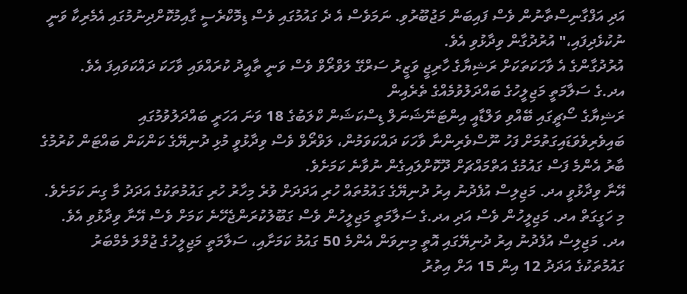އަދި އަފްގާނިސްތާނުން ވެސް ފައިބަން މަޖުބޫރުވި. ނަމަވެސް އެ ދެ ގައުމުގައި ވެސް ޑިމޮކްރެސީ ގާއިމުކޮށްދިނުމުގައި އެމެރިކާ ވަނީ ނުކުޅެދިފައި،" އުރުދުގާން ވިދާޅުވި އެވެ.
އުރުދުގާންގެ އެ ވާހަކަތަކަށް ރަޝިޔާގެ ހާރިޖީ ވަޒީރު ސަރްގޭ ލަވްރޯވް ވެސް ވަނީ ތާއީދު ކުރައްވައި ވާހަކަ ދައްކަވައިފަ އެވެ.
އދ.ގެ ސަލާމަތީ މަޖިލީހުގެ ބައްދަލުވުމެއްގެ ތެރެއިން
ރަޝިޔާގެ ސޯޗީގައި ބޭއްވި ވަލްޑާއީ އިންޓަނޭޝަނަލް ޑިސްކަޝަން ކްލަބުގެ 18 ވަނަ އަހަރީ ބައްދަލުވުމުގައި ބައިވެރިވެވަޑައިގަތުމަށް ފަހު ނޫސްވެރިންނާ ވާހަކަ ދައްކަވަމުން، ލަވްރޯވް ވެސް ވިދާޅުވީ މުޅި ދުނިޔޭގެ ކަންކަން ބައްޓަން ކުރުމުގެ ބާރު އެންމެ ފަސް ގައުމުގެ އަތްމައްޗަށް ދޫކޮށްލައިގެން ނުވާނެ ކަމަށެވެ.
އޭނާ ވިދާޅުވީ އދ. މަޖިލިސް އުފެދުނު އިރު ދުނިޔޭގެ ގައުމުތައް ހުރި އަދަދަށް ވުރެ މިހާރު ހުރި ގައުމުތަކުގެ އަދަދު މާ ގިނަ ކަމަށެވެ. މި ހަގީގަތް އދ. މަޖިލީހުން ވެސް އަދި އދ.ގެ ސަލާމަތީ މަޖިލީހުން ވެސް ގަބޫލުކުރަންޖެހޭނެ ކަމަށް ވެސް އޭނާ ވިދާޅުވި އެވެ.
އދ. މަޖިލިސް އުފެދުނު އިރު ދުނިޔޭގައި އޮތީ މިނިވަން އެންމެ 50 ގައުމު ކަމަށާއި، ސަލާމަތީ މަޖިލީހުގެ ޖުމްލަ މެމްބަރު ގައުމުތަކުގެ އަދަދު 12 އިން 15 އަށް އިތުރު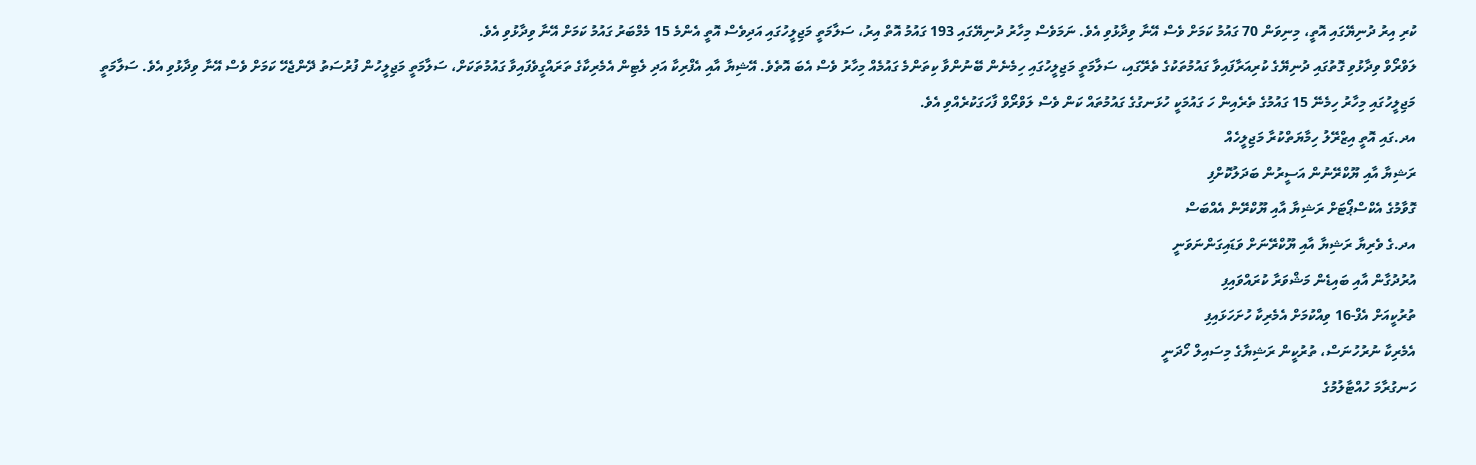ކުރި އިރު ދުނިޔޭގައި އޮތީ، މިނިވަން 70 ގައުމު ކަމަށް ވެސް އޭނާ ވިދާޅުވި އެވެ. ނަމަވެސް މިހާރު ދުނިޔޭގައި 193 ގައުމު އޮތް އިރު، ސަލާމަތީ މަޖިލީހުގައި އަދިވެސް އޮތީ އެންމެ 15 މެމްބަރު ގައުމު ކަމަށް އޭނާ ވިދާޅުވި އެވެ.
ލަވްރޯވް ވިދާޅުވި ގޮތުގައި ދުނިޔޭގެ ކުރިއަރާފައިވާ ގައުމުތަކުގެ ތެރޭގައި، ސަލާމަތީ މަޖިލީހުގައި ހިމެނެން ބޭނުންވާ ކިތަންމެ ގައުމެއް މިހާރު ވެސް އެބަ އޮތެވެ. އޭޝިޔާ އާއި އެފްރިކާ އަދި ލެޓިން އެމެރިކާގެ ތަރައްގީވެފައިވާ ގައުމުތަކަށް، ސަލާމަތީ މަޖިލީހުން ފުރުސަތު ދޭންޖެހޭ ކަމަށް ވެސް އޭނާ ވިދާޅުވި އެވެ. ސަލާމަތީ މަޖިލީހުގައި މިހާރު ހިމެނޭ 15 ގައުމުގެ ތެރެއިން ހަ ގައުމަކީ ހުޅަނގުގެ ގައުމުތައް ކަން ވެސް ލަވްރޯވް ފާހަގަކުރެއްވި އެވެ.
އދ.ގައި އޮތީ އިޒްރޭލު ހިމާޔަތްކުރާ މަޖިލީހެއް
ރަޝިޔާ އާއި ޔޫކްރޭނުން އަސީރުން ބަދަލުކޮށްފި
ގޮވާމުގެ އެކްސްޕޯޓަށް ރަޝިޔާ އާއި ޔޫކްރޭން އެއްބަސް
އދ.ގެ ވެރިޔާ ރަޝިޔާ އާއި ޔޫކްރޭނަށް ވަޑައިގަންނަވަނީ
އުރުދުގާން އާއި ބައިޑެން މަޝްވަރާ ކުރައްވައިފި
ތުރުކީއަށް އެފް-16 ވިއްކުމަށް އެމެރިކާ ހުށަހަޅައިފި
އެމެރިކާ ނުރުހުނަސް، ތުރުކީން ރަޝިޔާގެ މިސައިލް ހޯދަނީ
ހަނގުރާމަ ހުއްޓާލުމުގެ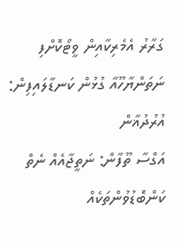ގަރާރު އެމެރިކާއިން ވީޓޯކޮށްފި
ނަތަންޔާހޫއާ ގުޅުން ކަނޑާލައިފިން: އުރުދުޣާން
އަގްސާ ތޫފާން: ނަތީޖާއެއް ނެތް ކަންބޮޑުވުންތަކެއް